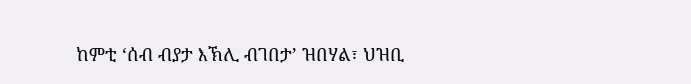ከምቲ ‘ሰብ ብያታ እኽሊ ብገበታ’ ዝበሃል፣ ህዝቢ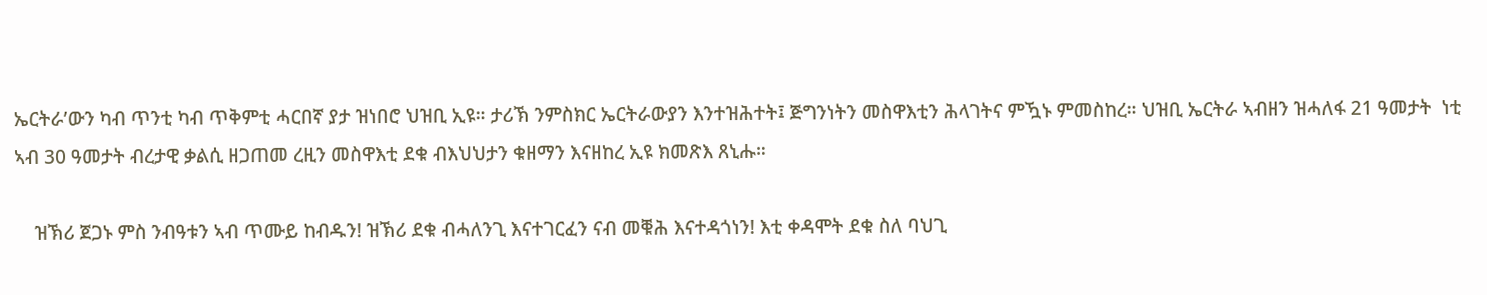ኤርትራ’ውን ካብ ጥንቲ ካብ ጥቅምቲ ሓርበኛ ያታ ዝነበሮ ህዝቢ ኢዩ። ታሪኽ ንምስክር ኤርትራውያን እንተዝሕተት፤ ጅግንነትን መስዋእቲን ሕላገትና ምዃኑ ምመስከረ። ህዝቢ ኤርትራ ኣብዘን ዝሓለፋ 21 ዓመታት  ነቲ ኣብ 30 ዓመታት ብረታዊ ቃልሲ ዘጋጠመ ረዚን መስዋእቲ ደቁ ብእህህታን ቁዘማን እናዘከረ ኢዩ ክመጽእ ጸኒሑ።

    ዝኽሪ ጀጋኑ ምስ ንብዓቱን ኣብ ጥሙይ ከብዱን! ዝኽሪ ደቁ ብሓለንጊ እናተገርፈን ናብ መቑሕ እናተዳጎነን! እቲ ቀዳሞት ደቁ ስለ ባህጊ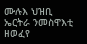ሙሉእ ህዝቢ ኤርትራ ንመስዋእቲ ዘወፈየ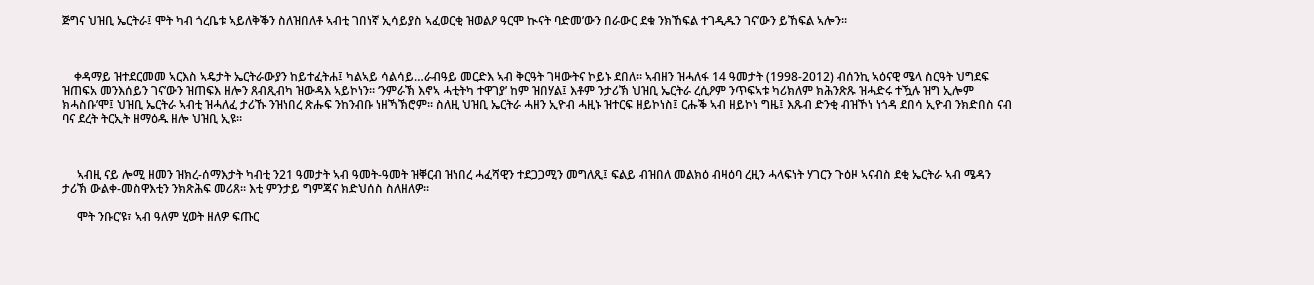ጅግና ህዝቢ ኤርትራ፤ ሞት ካብ ጎረቤቱ ኣይለቅቕን ስለዝበለቶ ኣብቲ ገበነኛ ኢሳይያስ ኣፈወርቂ ዝወልዖ ዓርሞ ኲናት ባድመ’ውን በራውር ደቁ ንክኸፍል ተገዲዱን ገና’ውን ይኸፍል ኣሎን።



    ቀዳማይ ዝተደርመመ ኣርእስ ኣዴታት ኤርትራውያን ከይተፈትሐ፤ ካልኣይ ሳልሳይ…ራብዓይ መርድእ ኣብ ቅርዓት ገዛውትና ኮይኑ ደበለ። ኣብዘን ዝሓለፋ 14 ዓመታት (1998-2012) ብሰንኪ ኣዕናዊ ሜላ ስርዓት ህግደፍ ዝጠፍአ መንእሰይን ገና’ውን ዝጠፍእ ዘሎን ጸብጺብካ ዝውዳእ ኣይኮነን። ‘ንምራኽ እኖኣ ሓቲትካ ተዋገያ’ ከም ዝበሃል፤ እቶም ንታሪኽ ህዝቢ ኤርትራ ረሲዖም ንጥፍኣቱ ካሪክለም ክሕንጽጹ ዝሓድሩ ተዃሉ ዝግ ኢሎም ክሓስቡ’ሞ፤ ህዝቢ ኤርትራ ኣብቲ ዝሓለፈ ታሪኹ ንዝነበረ ጽሑፍ ንከንብቡ ነዘኻኽሮም። ስለዚ ህዝቢ ኤርትራ ሓዘን ኢዮብ ሓዚኑ ዝተርፍ ዘይኮነስ፤ ርሑቕ ኣብ ዘይኮነ ግዜ፤ እጹብ ድንቂ ብዝኾነ ነጎዳ ደበሳ ኢዮብ ንክድበስ ናብ ባና ደረት ትርኢት ዘማዕዱ ዘሎ ህዝቢ ኢዩ።



     ኣብዚ ናይ ሎሚ ዘመን ዝክረ-ሰማእታት ካብቲ ን21 ዓመታት ኣብ ዓመት-ዓመት ዝቐርብ ዝነበረ ሓፈሻዊን ተደጋጋሚን መግለጺ፤ ፍልይ ብዝበለ መልክዕ ብዛዕባ ረዚን ሓላፍነት ሃገርን ጉዕዞ ኣናብስ ደቂ ኤርትራ ኣብ ሜዳን ታሪኽ ውልቀ-መስዋእቲን ንክጽሕፍ መሪጸ። እቲ ምንታይ ግምጃና ክድህሰስ ስለዘለዎ።

     ሞት ንቡር’ዩ፣ ኣብ ዓለም ሂወት ዘለዎ ፍጡር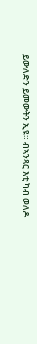ይውለድን ይመውትን ኢዩ። ብኣንጻር እቲ ካብ ወለዶ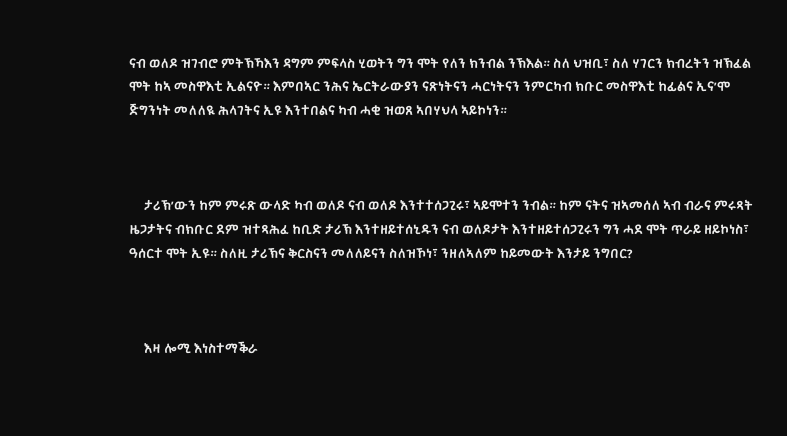ናብ ወለዶ ዝገብሮ ምትኽኻእን ዳግም ምፍላስ ሂወትን ግን ሞት የለን ክንብል ንኽእል። ስለ ህዝቢ፣ ስለ ሃገርን ክብረትን ዝኽፈል ሞት ከኣ መስዋእቲ ኢልናዮ። እምበኣር ንሕና ኤርትራውያን ናጽነትናን ሓርነትናን ንምርካብ ክቡር መስዋእቲ ከፊልና ኢና’ሞ ጅግንነት መለለዪ ሕላገትና ኢዩ እንተበልና ካብ ሓቂ ዝወጸ ኣበሃህላ ኣይኮነን።



     ታሪኽ’ውን ከም ምሩጽ ውላድ ካብ ወለዶ ናብ ወለዶ እንተተሰጋጊሩ፣ ኣይሞተን ንብል። ከም ናትና ዝኣመሰለ ኣብ ብራና ምሩጻት ዜጋታትና ብክቡር ደም ዝተጻሕፈ ከቢድ ታሪኽ እንተዘይተሰኒዱን ናብ ወለዶታት እንተዘይተሰጋጊሩን ግን ሓደ ሞት ጥራይ ዘይኮነስ፣ ዓሰርተ ሞት ኢዩ። ስለዚ ታሪኽና ቅርስናን መለለይናን ስለዝኾነ፣ ንዘለኣለም ከይመውት እንታይ ንግበር?



     እዛ ሎሚ እነስተማቕራ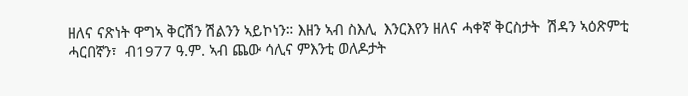ዘለና ናጽነት ዋግኣ ቅርሽን ሽልንን ኣይኮነን። እዘን ኣብ ስእሊ  እንርእየን ዘለና ሓቀኛ ቅርስታት  ሽዳን ኣዕጽምቲ ሓርበኛን፣  ብ1977 ዓ.ም. ኣብ ጨው ሳሊና ምእንቲ ወለዶታት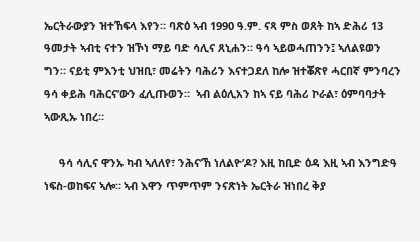ኤርትራውያን ዝተኸፍላ እየን። ባጽዕ ኣብ 1990 ዓ.ም. ናጻ ምስ ወጸት ከኣ ድሕሪ 13 ዓመታት ኣብቲ ናተን ዝኾነ ማይ ባድ ሳሊና ጸኒሐን። ዓሳ ኣይወሓጠንን፤ ኣለልዩወን ግን። ናይቲ ምእንቲ ህዝቢ፣ መሬትን ባሕሪን እናተጋደለ ከሎ ዝተቖጽየ ሓርበኛ ምንባረን ዓሳ ቀይሕ ባሕርና’ውን ፈሊጡወን።  ኣብ ልዕሊአን ከኣ ናይ ባሕሪ ኮራል፣ ዕምባባታት ኣውጺኡ ነበረ።

     ዓሳ ሳሊና ዋንኡ ካብ ኣለለየ፣ ንሕና’ኸ ነለልዮ’ዶ? እዚ ከቢድ ዕዳ እዚ ኣብ እንግድዓ ነፍስ-ወከፍና ኣሎ። ኣብ እዋን ጥምጥም ንናጽነት ኤርትራ ዝነበረ ቅያ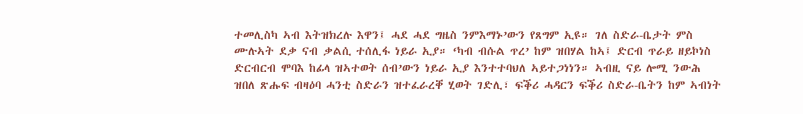ተመሊስካ ኣብ እትዝክረሉ እዋን፤ ሓደ ሓደ ግዜስ ንምእማኑ’ውን የጸግም ኢዩ። ገለ ስድራ-ቤታት ምስ ሙሉኣት ደቃ ናብ ቃልሲ ተሰሊፋ ነይራ ኢያ። ‘ካብ ብሱል ጥረ’ ከም ዝበሃል ከኣ፤ ድርብ ጥራይ ዘይኮነስ ድርብርብ ሞባእ ከፊላ ዝኣተወት ሰብ’ውን ነይራ ኢያ እንተተባህለ ኣይተጋነነን። ኣብዚ ናይ ሎሚ ንውሕ ዝበለ ጽሑፍ ብዛዕባ ሓንቲ ስድራን ዝተፈራረቐ ሂወት ገድሊ፣ ፍቕሪ ሓዳርን ፍቕሪ ስድራ-ቤትን ከም ኣብነት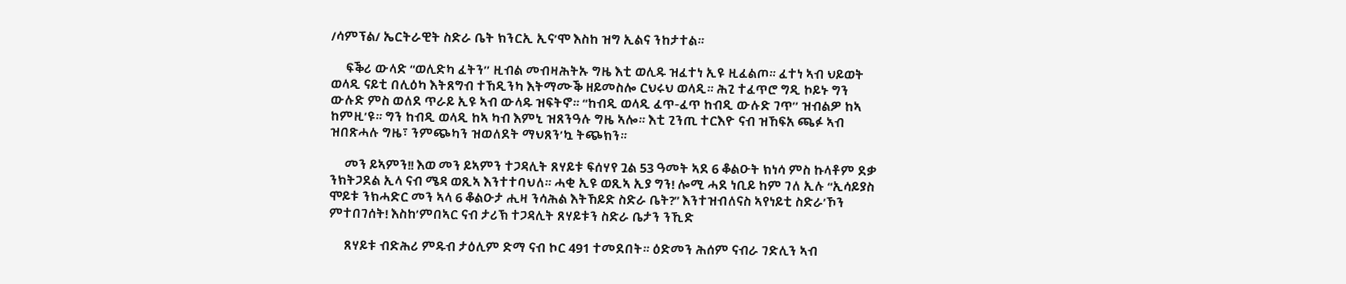/ሳምፕል/ ኤርትራዊት ስድራ ቤት ክንርኢ ኢና’ሞ እስከ ዝግ ኢልና ንከታተል።

     ፍቕሪ ውላድ “ወሊድካ ፈትን’’ ዚብል መብዛሕትኡ ግዜ እቲ ወሊዱ ዝፈተነ ኢዩ ዚፈልጦ። ፈተነ ኣብ ህይወት ወላዲ ናይቲ በሊዕካ እትጸግብ ተኸዲንካ እትማሙቕ ዘይመስሎ ርህሩህ ወላዲ። ሕጊ ተፈጥሮ ግዲ ኮይኑ ግን ውሉድ ምስ ወለደ ጥራይ ኢዩ ኣብ ውላዱ ዝፍትኖ። “ከብዲ ወላዲ ፈጥ-ፈጥ ከብዲ ውሉድ ገጥ’’ ዝብልዎ ከኣ ከምዚ’ዩ። ግን ከብዲ ወላዲ ከኣ ካብ እምኒ ዝጸንዓሉ ግዜ ኣሎ። እቲ ጊንጢ ተርእዮ ናብ ዝኸፍአ ጫፉ ኣብ ዝበጽሓሉ ግዜ፣ ንምጭካን ዝወለደት ማህጸን’ኳ ትጭክን።

     መን ይኣምን!! እወ መን ይኣምን ተጋዳሊት ጸሃይቱ ፍሰሃየ ጓል 53 ዓመት ኣደ 6 ቆልዑት ክነሳ ምስ ኩላቶም ደቃ ንክትጋደል ኢላ ናብ ሜዳ ወጺኣ እንተተባህለ። ሓቂ ኢዩ ወጺኣ ኢያ ግን! ሎሚ ሓደ ነቢይ ከም ገለ ኢሉ “ኢሳይያስ ሞይቱ ንክሓድር መን ኣላ 6 ቆልዑታ ሒዛ ንሳሕል እትኸይድ ስድራ ቤት?” እንተዝብለናስ ኣየነይቲ ስድራ’ኾን ምተበገሰት! እስከ’ምበኣር ናብ ታሪኽ ተጋዳሊት ጸሃይቱን ስድራ ቤታን ንኺድ

     ጸሃይቱ ብድሕሪ ምዱብ ታዕሊም ድማ ናብ ኮር 491 ተመደበት። ዕድመን ሕሰም ናብራ ገድሊን ኣብ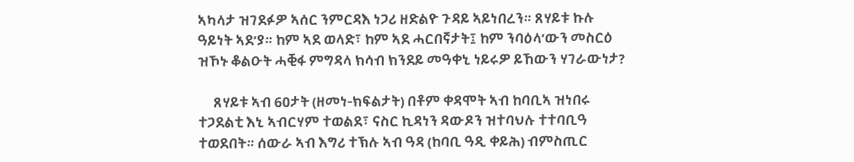ኣካላታ ዝገደፉዎ ኣሰር ንምርዳእ ነጋሪ ዘድልዮ ጉዳይ ኣይነበረን። ጸሃይቱ ኩሉ ዓይነት ኣደ’ያ። ከም ኣደ ወላድ፣ ከም ኣደ ሓርበኛታት፤ ከም ንባዕላ’ውን መስርዕ ዝኾኑ ቆልዑት ሓቒፋ ምግዳላ ክሳብ ክንደይ መዓቀኒ ነይሩዎ ይኸውን ሃገራውነታ?

     ጸሃይቱ ኣብ 60ታት (ዘመነ-ክፍልታት) በቶም ቀዳሞት ኣብ ከባቢኣ ዝነበሩ ተጋደልቲ እኒ ኣብርሃም ተወልደ፣ ናስር ኪዳነን ዳውዶን ዝተባህሉ ተተባቢዓ ተወደበት። ሰውራ ኣብ እግሪ ተኽሉ ኣብ ዓዳ (ከባቢ ዓዲ ቀይሕ) ብምስጢር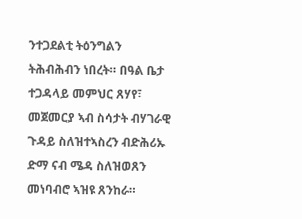ንተጋደልቲ ትዕንግልን ትሕብሕብን ነበረት። በዓል ቤታ ተጋዳላይ መምህር ጸሃየ፣ መጀመርያ ኣብ ስሳታት ብሃገራዊ ጉዳይ ስለዝተኣስረን ብድሕሪኡ ድማ ናብ ሜዳ ስለዝወጸን መነባብሮ ኣዝዩ ጸንከራ።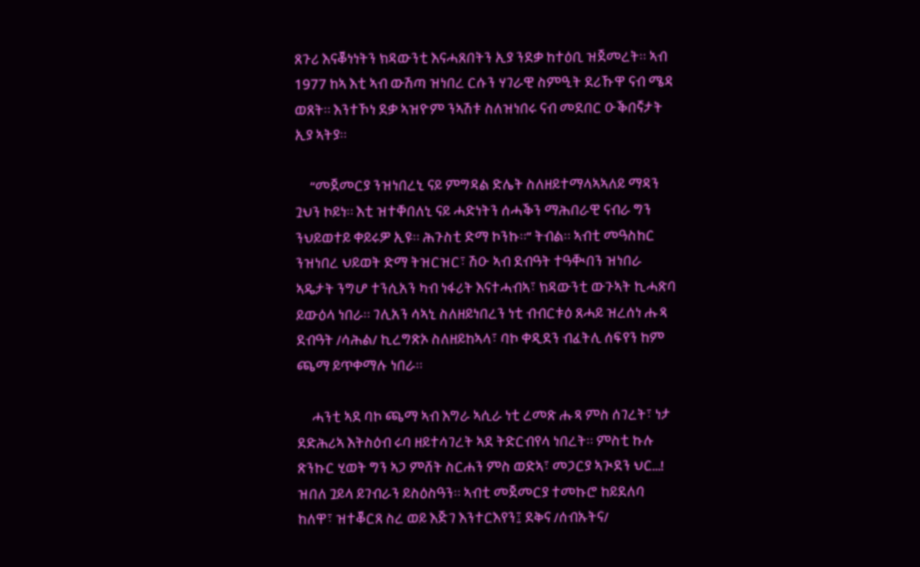ጸጉሪ እናቖነነትን ክዳውንቲ እናሓጸበትን ኢያ ንደቃ ከተዕቢ ዝጀመረት። ኣብ 1977 ከኣ እቲ ኣብ ውሽጣ ዝነበረ ርሱን ሃገራዊ ስምዒት ደሪኹዋ ናብ ሜዳ ወጸት። እንተኾነ ደቃ ኣዝዮም ንኣሽቱ ስለዝነበሩ ናብ መደበር ዑቕበኛታት ኢያ ኣትያ።

     “መጀመርያ ንዝነበረኒ ናይ ምግዳል ድሌት ስለዘይተማላኣኣለይ ማዳን ጓህን ኮይነ። እቲ ዝተቐበለኒ ናይ ሓድነትን ሰሓቕን ማሕበራዊ ናብራ ግን ንህይወተይ ቀይሩዎ ኢዩ። ሕጉስቲ ድማ ኮንኩ።” ትብል። ኣብቲ መዓስከር ንዝነበረ ህይወት ድማ ትዝርዝር፣ ሽዑ ኣብ ደብዓት ተዓቚበን ዝነበራ ኣዴታት ንግሆ ተንሲአን ካብ ነፋሪት እናተሓብኣ፣ ክዳውንቲ ውጉኣት ኪሓጽባ ይውዕላ ነበራ። ገሊአን ሳኣኒ ስለዘይነበረን ነቲ ብብርቱዕ ጸሓይ ዝረሰነ ሑጻ ደብዓት /ሳሕል/ ኪረግጽኦ ስለዘይከኣላ፣ ባኮ ቀዲደን ብፈትሊ ሰፍየን ከም ጫማ ይጥቀማሉ ነበራ።

     ሓንቲ ኣደ ባኮ ጫማ ኣብ እግራ ኣሲራ ነቲ ረመጽ ሑጻ ምስ ሰገረት፣ ነታ ደድሕሪኣ እትስዕብ ሩባ ዘይተሳገረት ኣደ ትድርብየላ ነበረት። ምስቲ ኩሉ ጽንኩር ሂወት ግን ኣጋ ምሸት ስርሐን ምስ ወድኣ፣ መጋርያ ኣጒደን ህር…! ዝበለ ጓይላ ይገብራን ይስዕስዓን። ኣብቲ መጀመርያ ተመኩሮ ከይደለባ ከለዋ፣ ዝተቖርጸ ስረ ወይ እጅገ እንተርእየን፤ ደቅና /ሰብኡትና/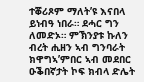ተቖሪጾም ማለት’ዩ እናበላ ይነብዓ ነበራ። ደሓር ግን ለመድኦ። ምኽንያቱ ኩለን ብረት ሒዘን ኣብ ግንባራት ክዋግኣ’ምበር ኣብ መደበር ዑቕበኛታት ኮፍ ክብላ ድሌት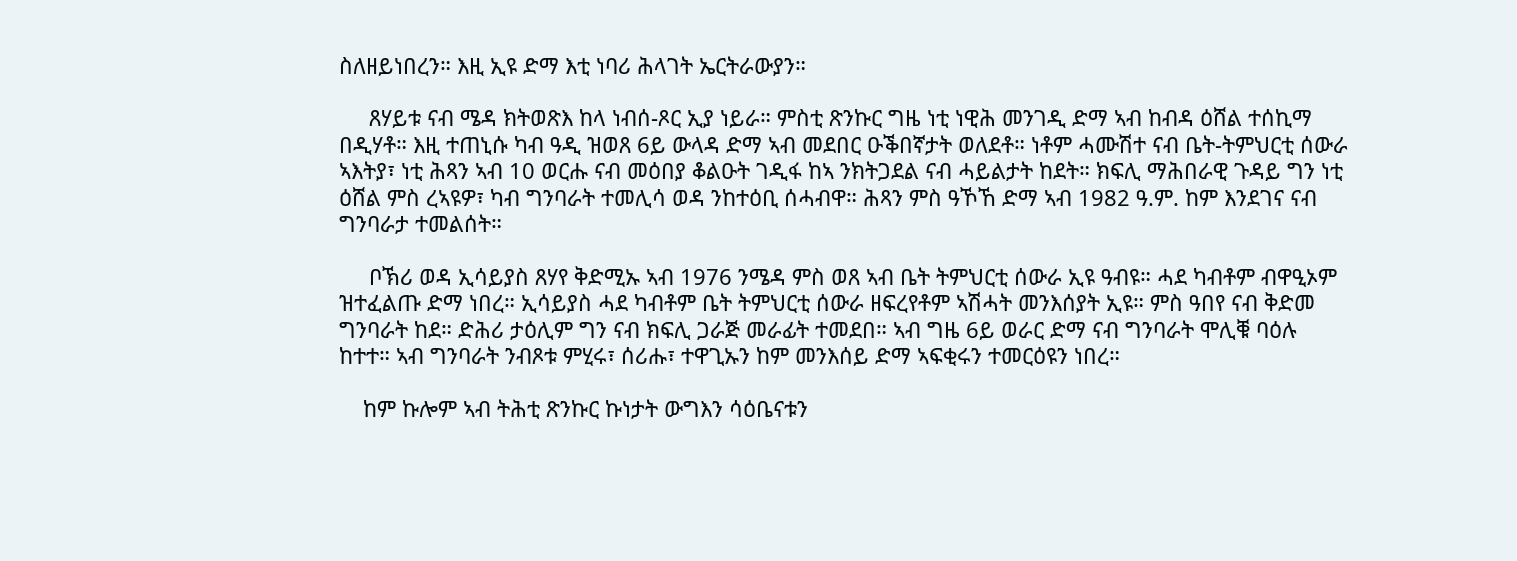ስለዘይነበረን። እዚ ኢዩ ድማ እቲ ነባሪ ሕላገት ኤርትራውያን።

     ጸሃይቱ ናብ ሜዳ ክትወጽእ ከላ ነብሰ-ጾር ኢያ ነይራ። ምስቲ ጽንኩር ግዜ ነቲ ነዊሕ መንገዲ ድማ ኣብ ከብዳ ዕሸል ተሰኪማ በዲሃቶ። እዚ ተጠኒሱ ካብ ዓዲ ዝወጸ 6ይ ውላዳ ድማ ኣብ መደበር ዑቕበኛታት ወለደቶ። ነቶም ሓሙሽተ ናብ ቤት-ትምህርቲ ሰውራ ኣእትያ፣ ነቲ ሕጻን ኣብ 10 ወርሑ ናብ መዕበያ ቆልዑት ገዲፋ ከኣ ንክትጋደል ናብ ሓይልታት ከደት። ክፍሊ ማሕበራዊ ጉዳይ ግን ነቲ ዕሸል ምስ ረኣዩዎ፣ ካብ ግንባራት ተመሊሳ ወዳ ንከተዕቢ ሰሓብዋ። ሕጻን ምስ ዓኾኸ ድማ ኣብ 1982 ዓ.ም. ከም እንደገና ናብ ግንባራታ ተመልሰት።

     ቦኽሪ ወዳ ኢሳይያስ ጸሃየ ቅድሚኡ ኣብ 1976 ንሜዳ ምስ ወጸ ኣብ ቤት ትምህርቲ ሰውራ ኢዩ ዓብዩ። ሓደ ካብቶም ብዋዒኦም ዝተፈልጡ ድማ ነበረ። ኢሳይያስ ሓደ ካብቶም ቤት ትምህርቲ ሰውራ ዘፍረየቶም ኣሽሓት መንእሰያት ኢዩ። ምስ ዓበየ ናብ ቅድመ ግንባራት ከደ። ድሕሪ ታዕሊም ግን ናብ ክፍሊ ጋራጅ መራፊት ተመደበ። ኣብ ግዜ 6ይ ወራር ድማ ናብ ግንባራት ሞሊቑ ባዕሉ ከተተ። ኣብ ግንባራት ንብጾቱ ምሂሩ፣ ሰሪሑ፣ ተዋጊኡን ከም መንእሰይ ድማ ኣፍቂሩን ተመርዕዩን ነበረ።

    ከም ኩሎም ኣብ ትሕቲ ጽንኩር ኩነታት ውግእን ሳዕቤናቱን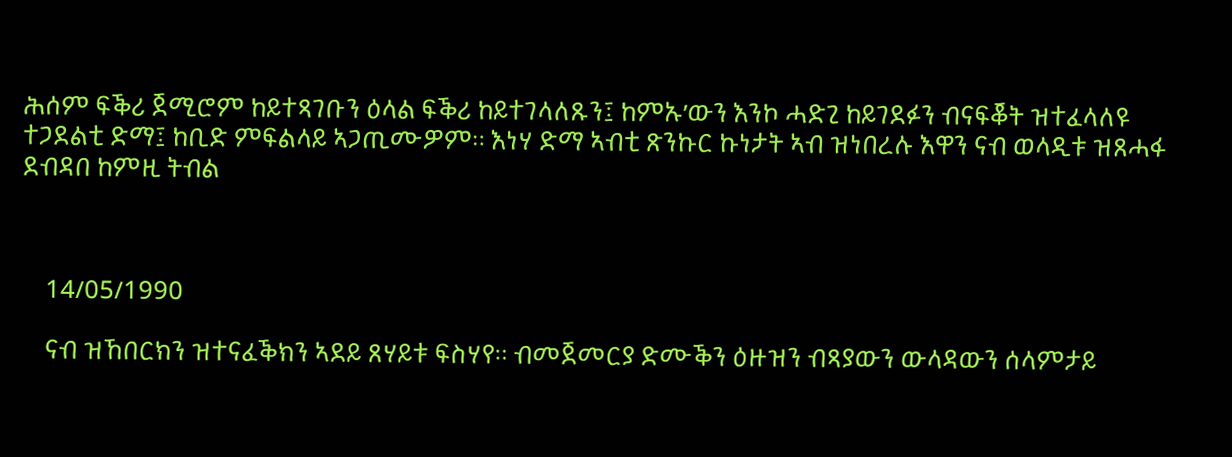ሕሰም ፍቕሪ ጀሚሮም ከይተጻገቡን ዕላል ፍቕሪ ከይተገላለጹን፤ ከምኡ’ውን እንኮ ሓድጊ ከይገደፉን ብናፍቖት ዝተፈላለዩ ተጋደልቲ ድማ፤ ከቢድ ምፍልላይ ኣጋጢሙዎም። እነሃ ድማ ኣብቲ ጽንኩር ኩነታት ኣብ ዝነበረሉ እዋን ናብ ወላዲቱ ዝጸሓፋ ደብዳበ ከምዚ ትብል



    14/05/1990

    ናብ ዝኸበርክን ዝተናፈቕክን ኣደይ ጸሃይቱ ፍስሃየ። ብመጀመርያ ድሙቕን ዕዙዝን ብጻያውን ውላዳውን ሰላምታይ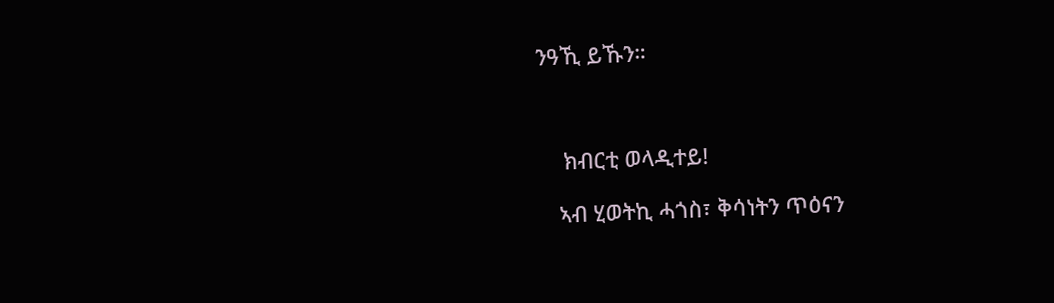ንዓኺ ይኹን።



    ክብርቲ ወላዲተይ!

   ኣብ ሂወትኪ ሓጎስ፣ ቅሳነትን ጥዕናን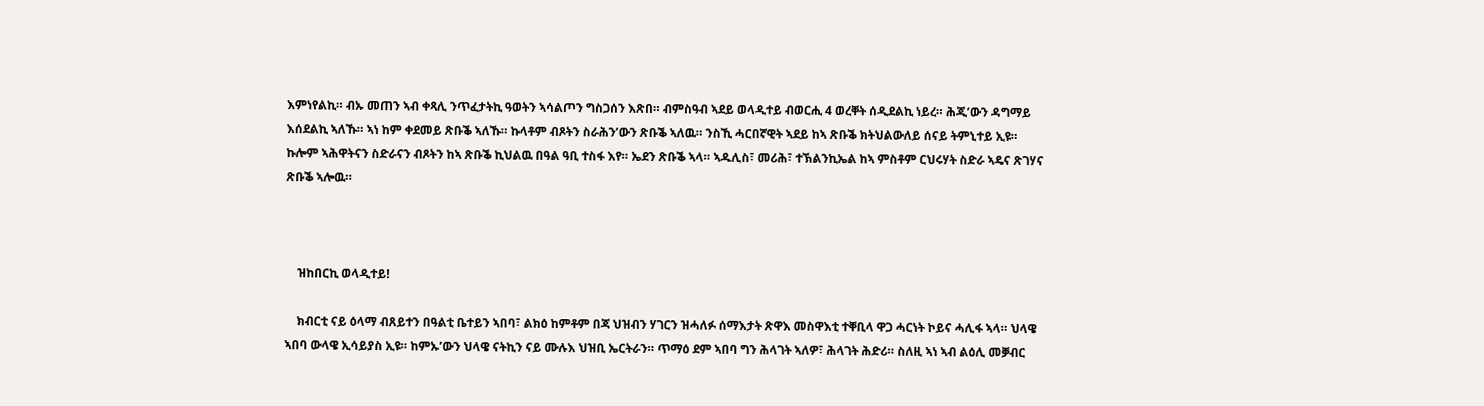እምነየልኪ። ብኡ መጠን ኣብ ቀጻሊ ንጥፈታትኪ ዓወትን ኣሳልጦን ግስጋሰን እጽበ። ብምስዓብ ኣደይ ወላዲተይ ብወርሒ 4 ወረቐት ሰዲደልኪ ነይረ። ሕጂ’ውን ዳግማይ እሰደልኪ ኣለኹ። ኣነ ከም ቀደመይ ጽቡቕ ኣለኹ። ኩላቶም ብጾትን ስራሕን’ውን ጽቡቕ ኣለዉ። ንስኺ ሓርበኛዊት ኣደይ ከኣ ጽቡቕ ክትህልውለይ ሰናይ ትምኒተይ ኢዩ። ኩሎም ኣሕዋትናን ስድራናን ብጾትን ከኣ ጽቡቕ ኪህልዉ በዓል ዓቢ ተስፋ እየ። ኤደን ጽቡቕ ኣላ። ኣዱሊስ፣ መሪሕ፣ ተኽልንኪኤል ከኣ ምስቶም ርህሩሃት ስድራ ኣዴና ጽገሃና ጽቡቕ ኣሎዉ።



    ዝከበርኪ ወላዲተይ!

    ክብርቲ ናይ ዕላማ ብጸይተን በዓልቲ ቤተይን ኣበባ፣ ልክዕ ከምቶም በጃ ህዝብን ሃገርን ዝሓለፉ ሰማእታት ጽዋእ መስዋእቲ ተቐቢላ ዋጋ ሓርነት ኮይና ሓሊፋ ኣላ። ህላዌ ኣበባ ውላዌ ኢሳይያስ ኢዩ። ከምኡ’ውን ህላዌ ናትኪን ናይ ሙሉእ ህዝቢ ኤርትራን። ጥማዕ ደም ኣበባ ግን ሕላገት ኣለዎ፣ ሕላገት ሕድሪ። ስለዚ ኣነ ኣብ ልዕሊ መቓብር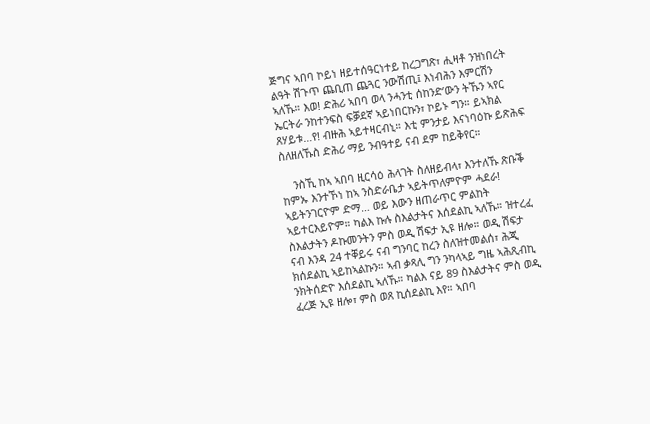ጅግና ኣበባ ኮይነ ዘይተሰዓርነተይ ከረጋግጽ፣ ሒዛቶ ንዝነበረት ልዓት ሽጉጥ ጨቢጠ ጨጓር ንውሽጢ፤ እነብሕን እምርሽን ኣለኹ። እወ! ድሕሪ ኣበባ ወላ ንሓንቲ ሰከንድ’ውን ትኹን ኣየር ኤርትራ ንከተንፍስ ፍቓደኛ ኣይነበርኩን፣ ኮይኑ ግን። ይኣክል ጸሃይቱ…የ! ብዙሕ ኣይተዛርብኒ። እቲ ምንታይ እናነባዕኩ ይጽሕፍ ስለዘለኹስ ድሕሪ ማይ ንብዓተይ ናብ ደም ከይቅየር።

    ንስኺ ከኣ ኣበባ ዚርሳዕ ሕላገት ስለዘይብላ፣ እንተለኹ ጽቡቕ ከምኡ እንተኾነ ከኣ ንስድራቤታ ኣይትጥለምዮም ሓደራ! ኣይትንገርዮም ድማ… ወይ እውን ዘጠራጥር ምልከት ኣይተርእይዮም። ካልእ ኩሉ ስእልታትና እሰደልኪ ኣለኹ። ዝተረፈ ስእልታትን ዶኩመንትን ምስ ወዲ ሽፍታ ኢዩ ዘሎ። ወዲ ሽፍታ ናብ እንዳ 24 ተቐይሩ ናብ ግንባር ከረን ስለዝተመልሰ፣ ሕጂ ክሰደልኪ ኣይከኣልኩን። ኣብ ቃጻሊ ግን ንካላኣይ ግዜ ኣሕጺብኪ ንክትሰድዮ እሰደልኪ ኣለኹ። ካልእ ናይ 89 ስእልታትና ምስ ወዲ ፈረጅ ኢዩ ዘሎ፣ ምስ ወጸ ኪሰደልኪ እየ። ኣበባ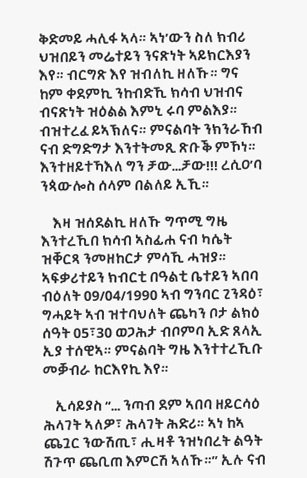ቅድመይ ሓሊፋ ኣላ። ኣነ’ውን ስለ ክብሪ ህዝበይን መሬተይን ንናጽነት ኣይክርእያን እየ። ብርግጽ እየ ዝብለኪ ዘለኹ። ግና ከም ቀደምኪ ንከብድኺ ክሳብ ህዝብና ብናጽነት ዝዕልል እምኒ ሩባ ምልእያ። ብዝተረፈ ይኣኽለና። ምናልባት ንክንራኸብ ናብ ድግድግታ እንተትመጺ ጽቡቕ ምኾነ። እንተዘይተኻእለ ግን ቻው…ቻው!!! ረሲዐ’ባ ንጳውሎስ ሰላም በልለይ ኢኺ።

    እዛ ዝሰደልኪ ዘለኹ ግጥሚ ግዜ እንተረኺበ ክሳብ ኣስፊሐ ናብ ካሴት ዝቐርጻ ንመዘከርታ ምሳኺ ሓዝያ። ኣፍቃሪተይን ክብርቲ በዓልቲ ቤተይን ኣበባ ብዕለት 09/04/1990 ኣብ ግንባር ጊንዳዕ፣ ግሓይት ኣብ ዝተባህለት ጨካን ቦታ ልክዕ ሰዓት 05፣30 ወጋሕታ ብቦምባ ኢድ ጸላኢ ኢያ ተሰዊኣ። ምናልባት ግዜ እንተተረኺቡ መቓብራ ከርእየኪ እየ።

    ኢሳይያስ “… ንጣብ ደም ኣበባ ዘይርሳዕ ሕላገት ኣለዎ፣ ሕላገት ሕድሪ። ኣነ ከኣ ጨጓር ንውሽጢ፣ ሒዛቶ ንዝነበረት ልዓት ሽጉጥ ጨቢጠ እምርሽ ኣለኹ።’’ ኢሉ ናብ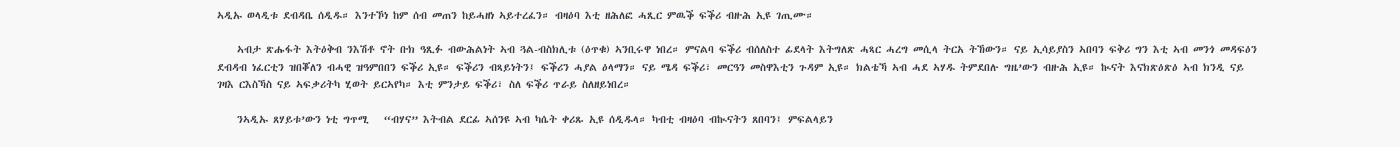ኣዲኡ ወላዲቱ ደብዳቤ ሰዲዱ። እንተኾነ ከም ሰብ መጠን ከይሓዘነ ኣይተረፈን። ብዛዕባ እቲ ዘሕለፎ ሓጺር ምዉቕ ፍቕሪ ብዙሕ ኢዩ ገጢሙ።

    ኣብታ ጽሑፋት እትዕቅብ ንእሽቶ ኖት ቡክ ዓጺፉ ብውሕልነት ኣብ ጓል-ብስክሊቱ (ዕጥቁ) ኣንቢሩዋ ነበረ። ምናልባ ፍቕሪ ብሰለስተ ፊደላት እትግለጽ ሓጻር ሓረግ መሲላ ትርአ ትኸውን። ናይ ኢሳይያስን ኣበባን ፍቅሪ ግን እቲ ኣብ መንጎ መዳፍዕን ደብዳብ ነፈርቲን ዝበቖለን ብሓዊ ዝዓምበበን ፍቕሪ ኢዩ። ፍቕሪን ብጻይነትን፤ ፍቕሪን ሓያል ዕላማን። ናይ ሜዳ ፍቕሪ፣ መርዓን መስዋእቲን ጉዳም ኢዩ። ክልቴኻ ኣብ ሓደ ኣሃዱ ትምደበሉ ግዜ’ውን ብዙሕ ኢዩ። ኲናት እናክጽዕጽዕ ኣብ ክንዲ ናይ ገዛእ ርእስኻስ ናይ ኣፍቃሪትካ ሂወት ይርኣየካ። እቲ ምንታይ ፍቕሪ፣ ስለ ፍቕሪ ጥራይ ስለዘይነበረ።

    ንኣዲኡ ጸሃይቱ’ውን ነቲ ግጥሚ   “ብሃና” እትብል ደርፊ ኣሰንዩ ኣብ ካሴት ቀሪጹ ኢዩ ሰዲዱላ። ካብቲ ብዛዕባ ብኲናትን ጸበባን፤ ምፍልላይን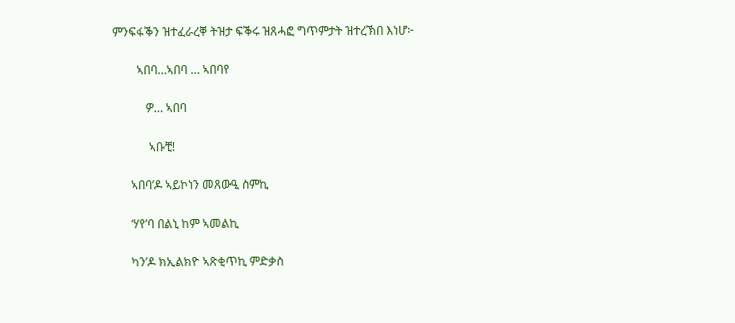ምንፍፋቕን ዝተፈራረቐ ትዝታ ፍቕሩ ዝጸሓፎ ግጥምታት ዝተረኽበ እነሆ፦

        ኣበባ…ኣበባ … ኣበባየ

           ዎ… ኣበባ

            ኣቡቺ!

      ኣበባ’ዶ ኣይኮነን መጸውዒ ስምኪ

      ‘ሃየ’ባ በልኒ ከም ኣመልኪ

      ካን’ዶ ክኢልክዮ ኣጽቂጥኪ ምድቃስ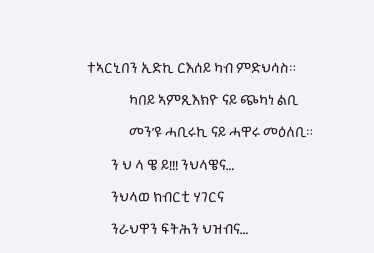ተኣርኒበን ኢድኪ ርእሰይ ካብ ምድህሳስ።

              ካበይ ኣምጺእክዮ ናይ ጭካነ ልቢ

              መን’ዩ ሓቢሩኪ ናይ ሓዋሩ መዕለቢ።

        ን ህ ላ ዌ ይ!!! ንህላዌና…

        ንህላወ ክብርቲ ሃገርና

        ንራህዋን ፍትሕን ህዝብና…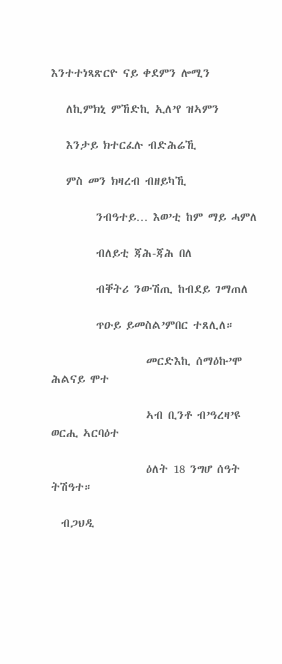እንተተነጻጽርዮ ናይ ቀደምን ሎሚን

   ለኪምክኒ ምኸድኪ ኢለ’የ ዝኣምን

   እንታይ ክተርፈሉ ብድሕሬኺ

   ምስ መን ክዛረብ ብዘይካኺ

         ንብዓተይ… እወ’ቲ ከም ማይ ሓምለ

         ብለይቲ ጃሕ-ጃሕ በለ

         ብቐትሪ ንውሽጢ ከብደይ ገማጠለ

         ጥዑይ ይመስል’ምበር ተጸሊለ።

                   መርድእኪ ሰማዕኩ’ሞ ሕልናይ ሞተ

                   ኣብ ቢንቶ ብ’ዓረዛ’ዩ ወርሒ ኣርባዕተ

                   ዕለት 18 ንግሆ ሰዓት ትሽዓተ።

  ብጋህዲ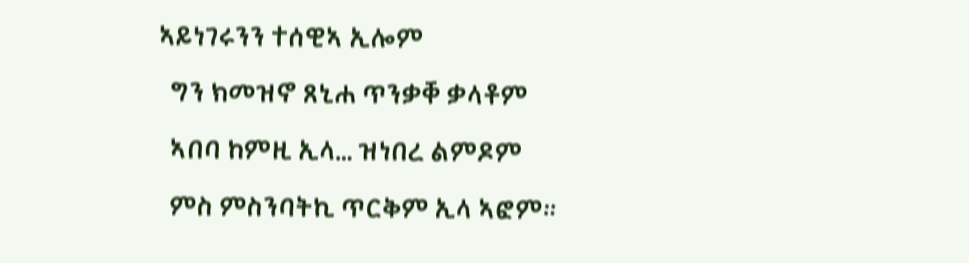ኣይነገሩንን ተሰዊኣ ኢሎም

  ግን ክመዝኖ ጸኒሐ ጥንቃቐ ቃላቶም

  ኣበባ ከምዚ ኢላ… ዝነበረ ልምዶም

  ምስ ምስንባትኪ ጥርቅም ኢላ ኣፎም።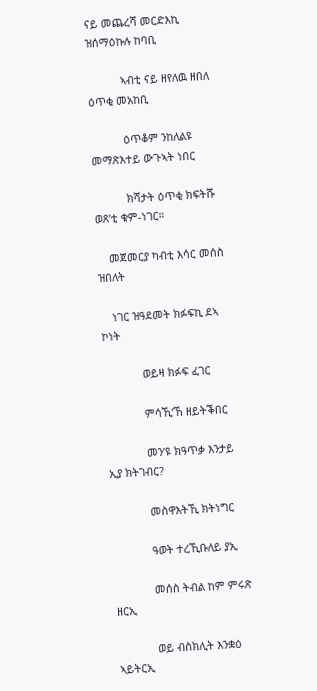ናይ መጨረሻ መርድእኪ ዝሰማዕኩሉ ከባቢ

           ኣብቲ ናይ ዘየለዉ ዘበለ ዕጥቂ መአከቢ

           ዕጥቆም ንከለልዩ መማጽእተይ ውጉኣት ነበር

           ክሻታት ዕጥቂ ክፍትሹ ወጸ’ቲ ቁም-ነገር።

    መጀመርያ ካብቲ እሳር መሰስ ዝበለት

    ነገር ዝዓደመት ክፉፍኪ ደኣ ኮነት

             ወይዛ ክፉፍ ፈገር

             ምሳኺ’ኸ ዘይትቕበር

             መን’ዩ ክዓጥቃ እንታይ ኢያ ክትገብር?

             መስዋእትኺ ክትነግር

             ዓወት ተረኺቡለይ ያኢ

             መሰስ ትብል ከም ምሩጽ ዘርኢ

             ወይ ብስክሊት እንቋዕ ኣይትርኢ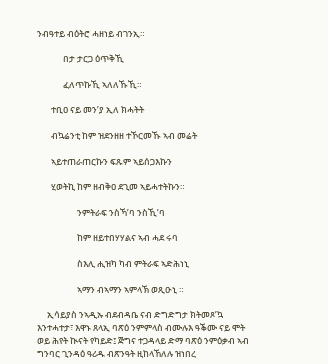ንብዓተይ ብዕትሮ ሓዘነይ ብገንኢ።

             በታ ታርጋ ዕጥቅኺ

             ፈለጥኩኺ ኣለለኹኺ።

       ተቢዐ ናይ መን’ያ ኢለ ክሓትት

       ብኳሬንቲ ከም ዝደንዘዘ ተኾርመኹ ኣብ መሬት

       ኣይተጠራጠርኩን ፍጹም ኣይሰጋእኩን

       ሂወትኪ ከም ዘብቅዐ ደጊመ ኣይሓተትኩን።

                    ንምትራፍ ንስኻ’ባ ንስኺ’ባ

                    ከም ዘይተበሃሃልና ኣብ ሓደ ሩባ

                    ስእሊ ሒዝካ ካብ ምትራፍ ኣድሕነኒ

                    ኣማን ብኣማን ኣምላኽ ወጺዑኒ ።

     ኢሳይያስ ንኣዲኡ ብደብዳቤ ናብ ድግድግታ ክትመጾ’ኳ እንተሓተታ፣ እዋኑ ጸላኢ ባጽዕ ንምምላስ ብሙሉእ ዓቕሙ ናይ ሞት ወይ ሕየት ኲናት የካይድ፤ ጅግና ተጋዳላይ ድማ ባጽዕ ንምዕቃብ ኣብ ግንባር ጊንዳዕ ዓሪዱ ብጽንዓት ዚከላኸለሉ ዝነበረ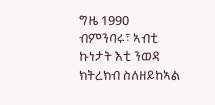ግዜ 1990 ብምንባሩ፣ ኣብቲ ኩነታት እቲ ንወዳ ክትረክብ ስለዘይከኣል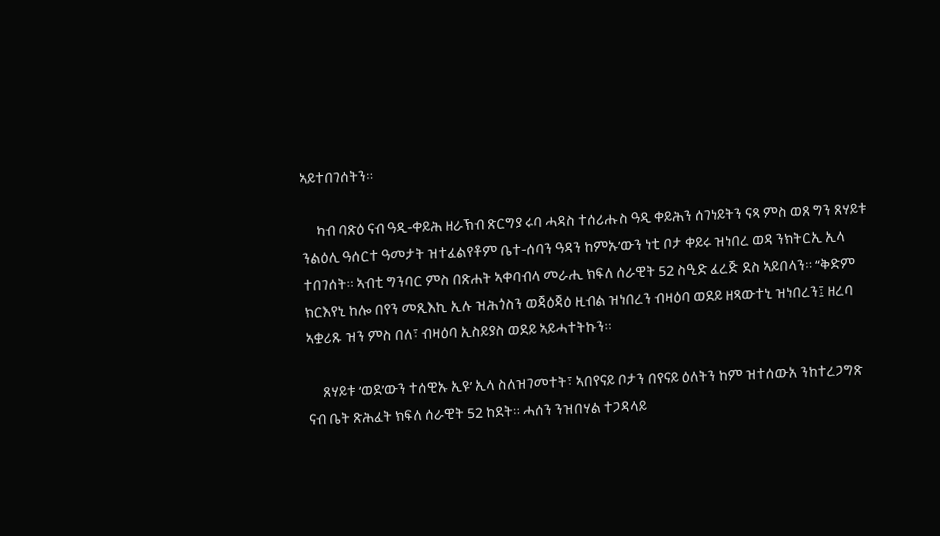ኣይተበገሰትን።

     ካብ ባጽዕ ናብ ዓዲ-ቀይሕ ዘራኽብ ጽርግያ ሩባ ሓዳስ ተሰሪሑስ ዓዲ ቀይሕን ሰገነይትን ናጻ ምስ ወጸ ግን ጸሃይቱ ንልዕሊ ዓሰርተ ዓመታት ዝተፈልየቶም ቤተ-ሰባን ዓዳን ከምኡ’ውን ነቲ ቦታ ቀይሩ ዝነበረ ወዳ ንክትርኢ ኢላ ተበገሰት። ኣብቲ ግንባር ምስ በጽሐት ኣቀባብላ መራሒ ክፍለ ሰራዊት 52 ስዒድ ፈረጅ ደስ ኣይበላን። “ቅድም ክርእየኒ ከሎ በየን መጺእኪ ኢሉ ዝሕጎስን ወጃዕጃዕ ዚብል ዝነበረን ብዛዕባ ወደይ ዘጻውተኒ ዝነበረን፤ ዘረባ ኣቋሪጹ ዝን ምስ በለ፣ ብዛዕባ ኢስይያስ ወደይ ኣይሓተትኩን።

     ጸሃይቱ ‘ወደ’ውን ተሰዊኡ ኢዩ’ ኢላ ስለዝገመተት፣ ኣበየናይ ቦታን በየናይ ዕለትን ከም ዝተሰውአ ንከተረጋግጽ ናብ ቤት ጽሕፈት ክፍለ ሰራዊት 52 ከደት። ሓሰን ንዝበሃል ተጋዳላይ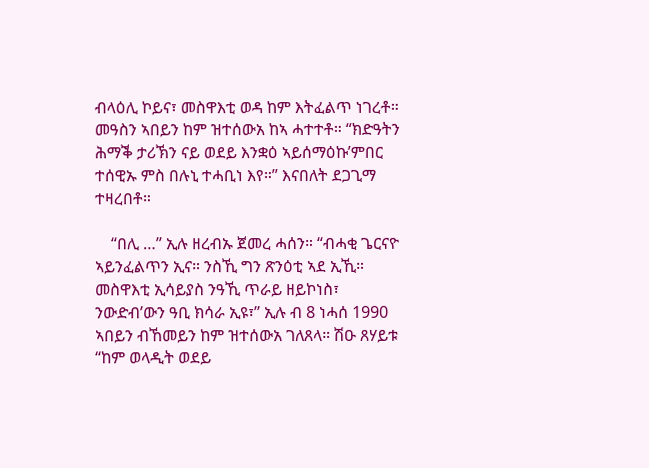ብላዕሊ ኮይና፣ መስዋእቲ ወዳ ከም እትፈልጥ ነገረቶ። መዓስን ኣበይን ከም ዝተሰውአ ከኣ ሓተተቶ። “ክድዓትን ሕማቕ ታሪኽን ናይ ወደይ እንቋዕ ኣይሰማዕኩ’ምበር ተሰዊኡ ምስ በሉኒ ተሓቢነ እየ።’’ እናበለት ደጋጊማ ተዛረበቶ።

    “በሊ …’’ ኢሉ ዘረብኡ ጀመረ ሓሰን። “ብሓቂ ጌርናዮ ኣይንፈልጥን ኢና። ንስኺ ግን ጽንዕቲ ኣደ ኢኺ። መስዋእቲ ኢሳይያስ ንዓኺ ጥራይ ዘይኮነስ፣ ንውድብ’ውን ዓቢ ክሳራ ኢዩ፣’’ ኢሉ ብ 8 ነሓሰ 1990 ኣበይን ብኸመይን ከም ዝተሰውአ ገለጸላ። ሽዑ ጸሃይቱ “ከም ወላዲት ወደይ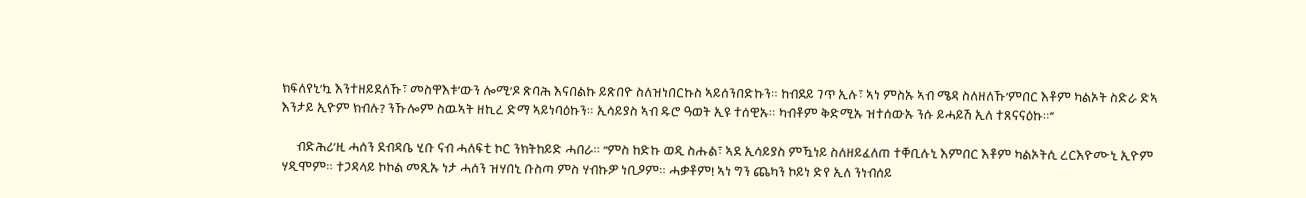ክፍለየኒ’ኳ እንተዘይደለኹ፣ መስዋእቱ’ውን ሎሚ’ዶ ጽባሕ እናበልኩ ይጽበዮ ስለዝነበርኩስ ኣይሰንበድኩን። ከብደይ ገጥ ኢሉ፣ ኣነ ምስኡ ኣብ ሜዳ ስለዘለኹ’ምበር እቶም ካልኦት ስድራ ድኣ እንታይ ኢዮም ክብሉ? ንኹሎም ስዉኣት ዘኪረ ድማ ኣይነባዕኩን። ኢሳይያስ ኣብ ዱሮ ዓወት ኢዩ ተሰዊኡ። ካብቶም ቅድሚኡ ዝተሰውኡ ንሱ ይሓይሽ ኢለ ተጸናናዕኩ።’’

     ብድሕሪ’ዚ ሓሰን ደብዳቤ ሂቡ ናብ ሓለፍቲ ኮር ንክትከይድ ሓበራ። “ምስ ከድኩ ወዲ ስሑል፣ ኣደ ኢሳይያስ ምዃነይ ስለዘይፈለጠ ተቐቢሉኒ እምበር እቶም ካልኦትሲ ረርእዮሙኒ ኢዮም ሃዲሞም። ተጋዳላይ ኮኮል መጺኡ ነታ ሓሰን ዝሃበኒ ቡስጣ ምስ ሃብኩዎ ነቢዖም። ሓቃቶም! ኣነ ግን ጨካን ኮይነ ድየ ኢለ ንነብሰይ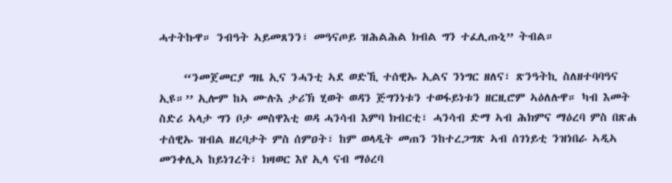ሓተትኩዋ። ንብዓት ኣይመጸንን፣ መዓናጦይ ዝሕልሕል ክብል ግን ተፈሊጡኒ” ትብል።

     “ንመጀመርያ ግዜ ኢና ንሓንቲ ኣደ ወድኺ ተሰዊኡ ኢልና ንነግር ዘለና፣ ጽንዓትኪ ስለዘተባባዓና ኢዩ።’’ ኢሎም ከኣ ሙሉእ ታሪኽ ሂወት ወዳን ጅግንነቱን ተወፋይነቱን ዘርዚሮም ኣዕለሉዋ። ካብ እመት ስድሪ ኣላታ ግን ቦታ መስዋእቲ ወዳ ሓንሳብ እምባ ክብርቲ፣ ሓንሳብ ድማ ኣብ ሕክምና ማዕረባ ምስ በጽሐ ተሰዊኡ ዝብል ዘረባታት ምስ ሰምዐት፣ ከም ወላዲት መጠን ንከተረጋግጽ ኣብ ሰገነይቲ ንዝነበራ ኣዲኣ መንቀሊኣ ከይነገረት፣ ክዛወር እየ ኢላ ናብ ማዕረባ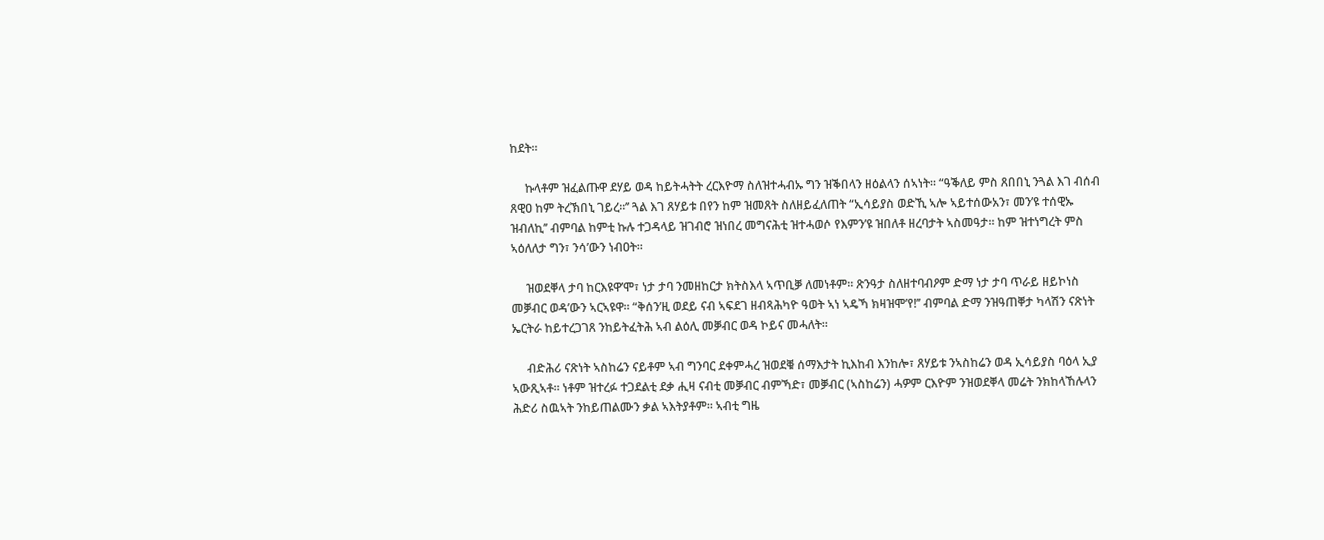ከደት።

     ኩላቶም ዝፈልጡዋ ደሃይ ወዳ ከይትሓትት ረርእዮማ ስለዝተሓብኡ ግን ዝቕበላን ዘዕልላን ሰኣነት። “ዓቕለይ ምስ ጸበበኒ ንጓል እገ ብሰብ ጸዊዐ ከም ትረኽበኒ ገይረ።’’ ጓል እገ ጸሃይቱ በየን ከም ዝመጸት ስለዘይፈለጠት “ኢሳይያስ ወድኺ ኣሎ ኣይተሰውአን፣ መን’ዩ ተሰዊኡ ዝብለኪ’’ ብምባል ከምቲ ኩሉ ተጋዳላይ ዝገብሮ ዝነበረ መግናሕቲ ዝተሓወሶ የእምን’ዩ ዝበለቶ ዘረባታት ኣስመዓታ። ከም ዝተነግረት ምስ ኣዕለለታ ግን፣ ንሳ’ውን ነብዐት።

     ዝወደቐላ ታባ ከርእዩዋ’ሞ፣ ነታ ታባ ንመዘከርታ ክትስእላ ኣጥቢቓ ለመነቶም። ጽንዓታ ስለዘተባብዖም ድማ ነታ ታባ ጥራይ ዘይኮነስ መቓብር ወዳ’ውን ኣርኣዩዋ። “ቅሰን’ዚ ወደይ ናብ ኣፍደገ ዘብጻሕካዮ ዓወት ኣነ ኣዴኻ ክዛዝሞ’የ!’’ ብምባል ድማ ንዝዓጠቐታ ካላሽን ናጽነት ኤርትራ ከይተረጋገጸ ንከይትፈትሕ ኣብ ልዕሊ መቓብር ወዳ ኮይና መሓለት።

     ብድሕሪ ናጽነት ኣስከሬን ናይቶም ኣብ ግንባር ደቀምሓረ ዝወደቑ ሰማእታት ኪእከብ እንከሎ፣ ጸሃይቱ ንኣስከሬን ወዳ ኢሳይያስ ባዕላ ኢያ ኣውጺኣቶ። ነቶም ዝተረፉ ተጋደልቲ ደቃ ሒዛ ናብቲ መቓብር ብምኻድ፣ መቓብር (ኣስከሬን) ሓዎም ርእዮም ንዝወደቐላ መሬት ንክከላኸሉላን ሕድሪ ስዉኣት ንከይጠልሙን ቃል ኣእትያቶም። ኣብቲ ግዜ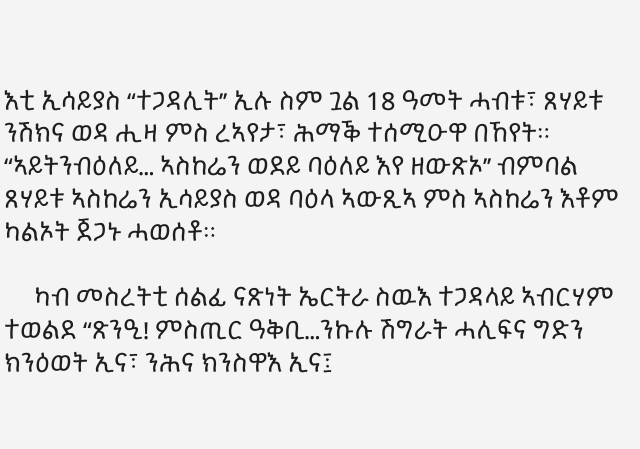እቲ ኢሳይያስ “ተጋዳሊት’’ ኢሉ ስም ጓል 18 ዓመት ሓብቱ፣ ጸሃይቱ ንሽክና ወዳ ሒዛ ምስ ረኣየታ፣ ሕማቕ ተሰሚዑዋ በኸየት። “ኣይትንብዕለይ… ኣስከሬን ወደይ ባዕለይ እየ ዘውጽኦ’’ ብምባል ጸሃይቱ ኣስከሬን ኢሳይያስ ወዳ ባዕላ ኣውጺኣ ምስ ኣስከሬን እቶም ካልኦት ጀጋኑ ሓወሰቶ።

     ካብ መስረትቲ ሰልፊ ናጽነት ኤርትራ ስዉእ ተጋዳላይ ኣብርሃም ተወልደ “ጽንዒ! ምስጢር ዓቅቢ…ንኩሉ ሽግራት ሓሊፍና ግድን ክንዕወት ኢና፣ ንሕና ክንስዋእ ኢና፤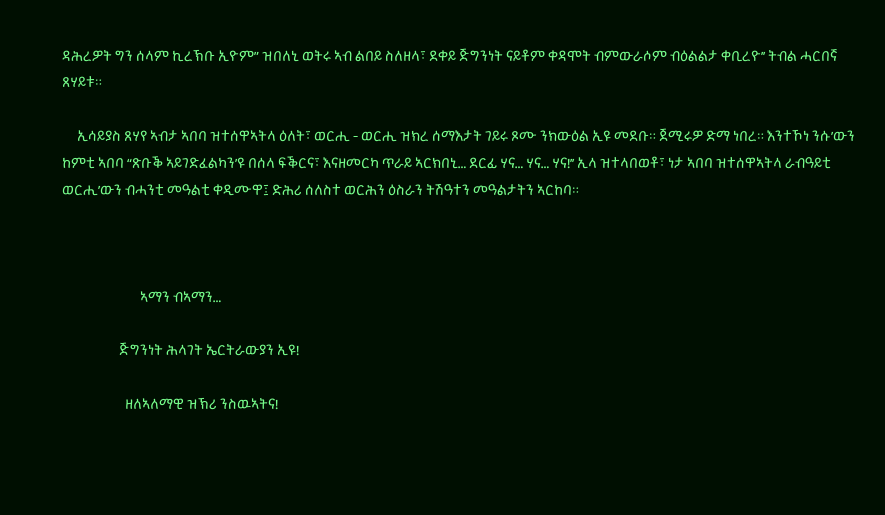ዳሕረዎት ግን ሰላም ኪረኽቡ ኢዮም” ዝበለኒ ወትሩ ኣብ ልበይ ስለዘላ፣ ደቀይ ጅግንነት ናይቶም ቀዳሞት ብምውራሶም ብዕልልታ ቀቢረዮ’’ ትብል ሓርበኛ ጸሃይቱ።

     ኢሳይያስ ጸሃየ ኣብታ ኣበባ ዝተሰዋኣትላ ዕለት፣ ወርሒ - ወርሒ ዝክረ ሰማእታት ገይሩ ጾሙ ንክውዕል ኢዩ መደቡ። ጀሚሩዎ ድማ ነበረ። እንተኾነ ንሱ’ውን ከምቲ ኣበባ “ጽቡቕ ኣይገድፈልካን’ዩ በሰላ ፍቕርና፣ እናዘመርካ ጥራይ ኣርክበኒ… ደርፊ ሃና… ሃና… ሃና!’’ ኢላ ዝተላበወቶ፣ ነታ ኣበባ ዝተሰዋኣትላ ራብዓይቲ ወርሒ’ውን ብሓንቲ መዓልቲ ቀዲሙዋ፤ ድሕሪ ሰለስተ ወርሕን ዕስራን ትሽዓተን መዓልታትን ኣርከባ።



                          ኣማን ብኣማን…

                   ጅግንነት ሕላገት ኤርትራውያን ኢዩ!

                     ዘለኣለማዊ ዝኽሪ ንስዉኣትና!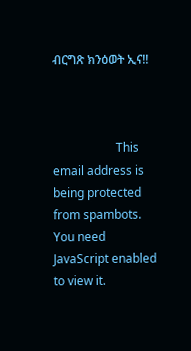ብርግጽ ክንዕወት ኢና!!



                     This email address is being protected from spambots. You need JavaScript enabled to view it.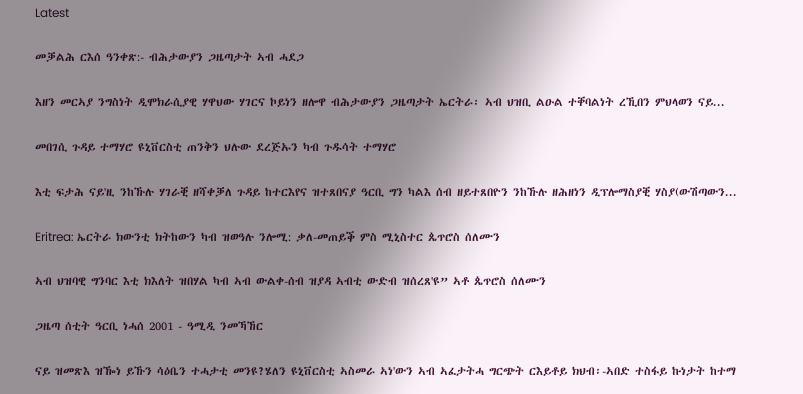Latest

መቓልሕ ርእሰ ዓንቀጽ:- ብሕታውያን ጋዜጣታት ኣብ ሓደጋ

እዘን መርኣያ ንግስነት ዲሞክራሲያዊ ሃዋህው ሃገርና ኮይነን ዘሎዋ ብሕታውያን ጋዜጣታት ኤርትራ፡ ኣብ ህዝቢ ልዑል ተቐባልነት ረኺበን ምህላወን ናይ...

መበገሲ ጉዳይ ተማሃሮ ዩኒቨርስቲ ጠንቅን ህሉው ደረጅኡን ካብ ጉዱሳት ተማሃሮ

እቲ ፍታሕ ናይ'ዚ ንከኹሉ ሃገራቒ ዘሻቀቓለ ጉዳይ ከተርእየና ዝተጸበናያ ዓርቢ ግን ካልእ ሰብ ዘይተጸበዮን ንከኹሉ ዘሕዘነን ዲፕሎማስያቒ ሃስያ(ውሽጣውን...

Eritrea: ኤርትራ ክውንቲ ክትከውን ካብ ዝወዓሉ ንሎሚ: ቃለ-መጠይቕ ምስ ሚኒስተር ጴጥሮስ ሰለሙን

ኣብ ህዝባዊ ግንባር እቲ ክእለት ዝበሃል ካብ ኣብ ውልቀ-ሰብ ዝያዳ ኣብቲ ውድብ ዝሰረጸ'ዩ” ኣቶ ጴጥሮስ ሰለሙን

ጋዜጣ ሰቲት ዓርቢ ነሓሰ 2001 - ዓሚዲ ንመኻኸር

ናይ ዝመጽእ ዝዀነ ይኹን ሳዕቤን ተሓታቲ መንዩ?ሄለን ዩኒቨርስቲ ኣስመራ ኣነ'ውን ኣብ ኣፈታትሓ ግርጭት ርእይቶይ ክህብ፡-ኣበድ ተስፋይ ኩነታት ከተማ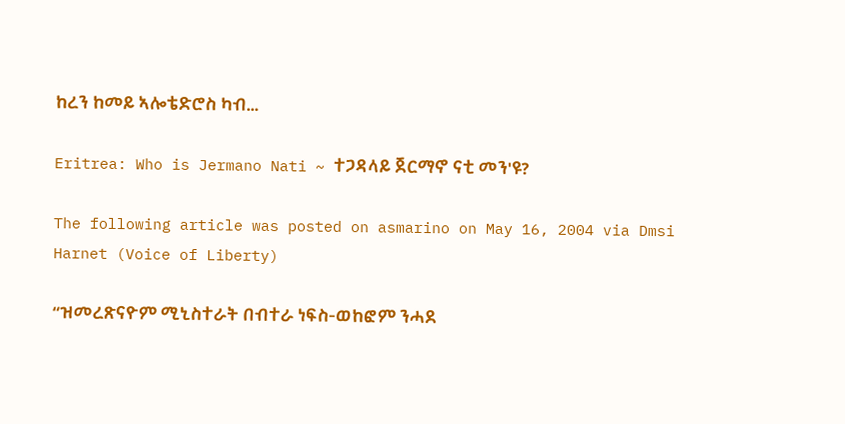ከረን ከመይ ኣሎቴድሮስ ካብ...

Eritrea: Who is Jermano Nati ~ ተጋዳላይ ጀርማኖ ናቲ መን'ዩ?

The following article was posted on asmarino on May 16, 2004 via Dmsi Harnet (Voice of Liberty)

“ዝመረጽናዮም ሚኒስተራት በብተራ ነፍስ-ወከፎም ንሓደ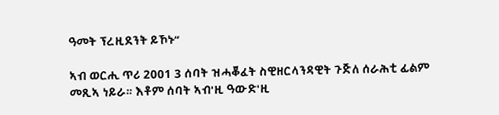ዓመት ፕረዚደንት ይኾኑ”

ኣብ ወርሒ ጥሪ 2001 3 ሰባት ዝሓቖፈት ስዊዘርላንዳዊት ጉጅለ ሰራሕቲ ፊልም መጺኣ ነይራ። እቶም ሰባት ኣብ'ዚ ዓውድ'ዚ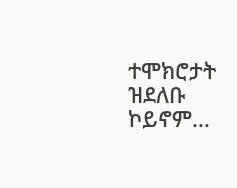ተሞክሮታት ዝደለቡ ኮይኖም...